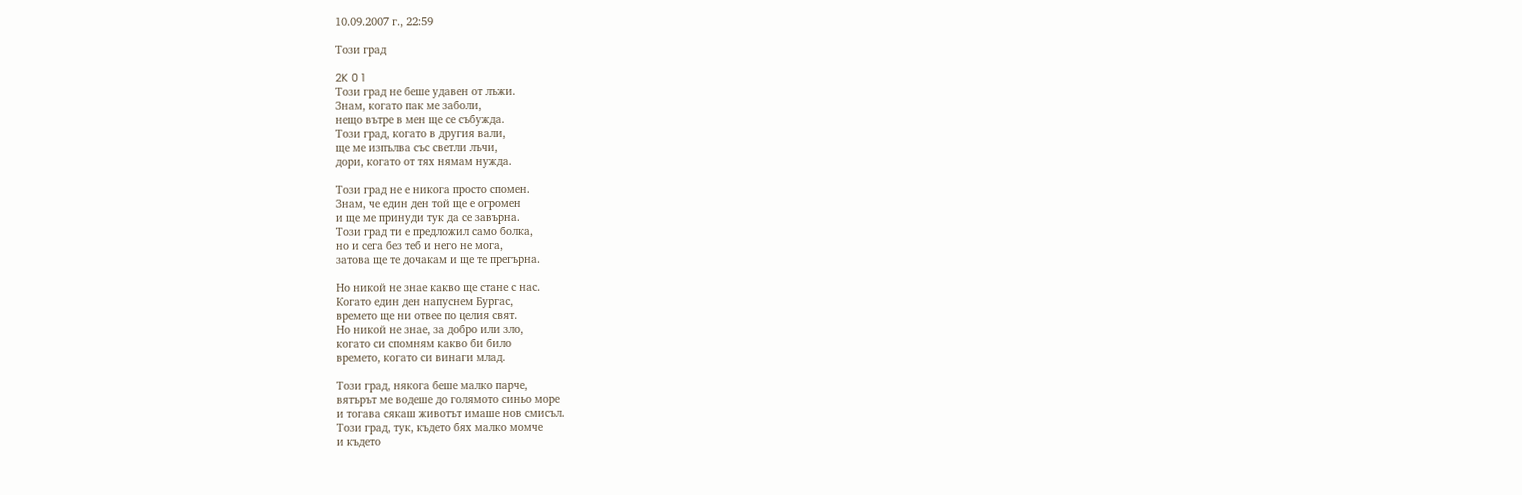10.09.2007 г., 22:59

Този град

2K 0 1
Този град не беше удавен от лъжи.
Знам, когато пак ме заболи,
нещо вътре в мен ще се събужда.
Този град, когато в другия вали,
ще ме изпълва със светли лъчи,
дори, когато от тях нямам нужда.

Този град не е никога просто спомен.
Знам, че един ден той ще е огромен
и ще ме принуди тук да се завърна.
Този град ти е предложил само болка,
но и сега без теб и него не мога,
затова ще те дочакам и ще те прегърна.

Но никой не знае какво ще стане с нас.
Когато един ден напуснем Бургас,
времето ще ни отвее по целия свят.
Но никой не знае, за добро или зло,
когато си спомням какво би било
времето, когато си винаги млад.

Този град, някога беше малко парче,
вятърът ме водеше до голямото синьо море
и тогава сякаш животът имаше нов смисъл.
Този град, тук, където бях малко момче
и където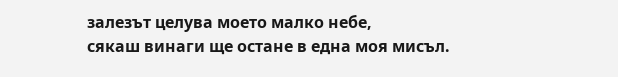залезът целува моето малко небе,
сякаш винаги ще остане в една моя мисъл.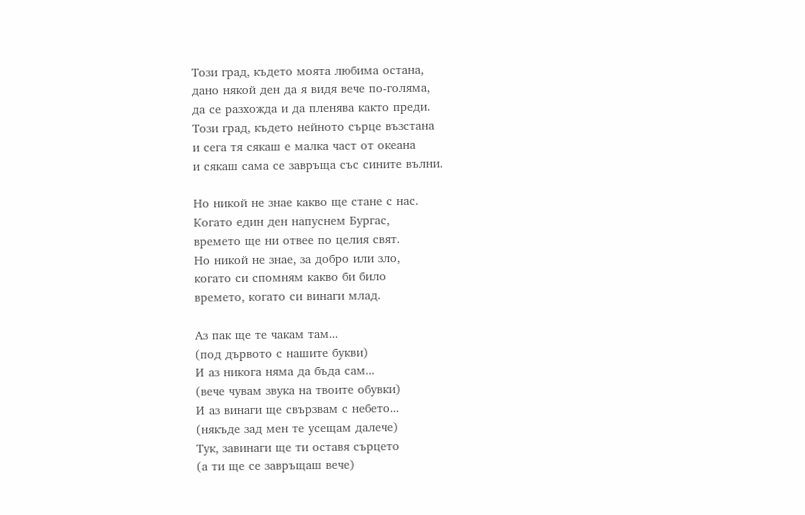Този град, където моята любима остана,
дано някой ден да я видя вече по-голяма,
да се разхожда и да пленява както преди.
Този град, където нейното сърце възстана
и сега тя сякаш е малка част от океана
и сякаш сама се завръща със сините вълни.

Но никой не знае какво ще стане с нас.
Когато един ден напуснем Бургас,
времето ще ни отвее по целия свят.
Но никой не знае, за добро или зло,
когато си спомням какво би било
времето, когато си винаги млад.

Аз пак ще те чакам там...
(под дървото с нашите букви)
И аз никога няма да бъда сам...
(вече чувам звука на твоите обувки)
И аз винаги ще свързвам с небето...
(някъде зад мен те усещам далече)
Тук, завинаги ще ти оставя сърцето
(а ти ще се завръщаш вече)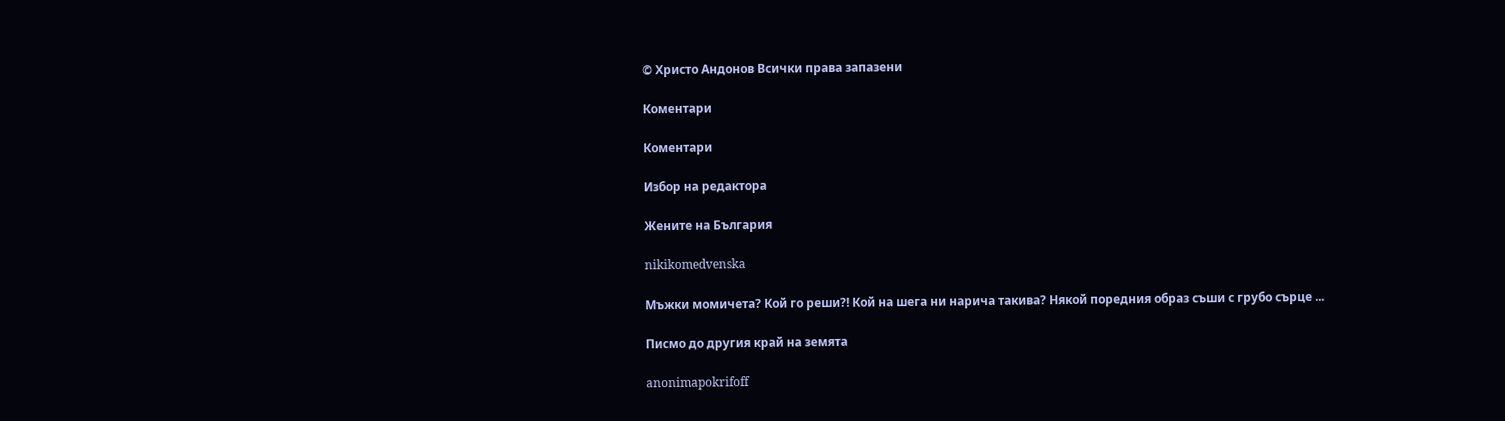© Христо Андонов Всички права запазени

Коментари

Коментари

Избор на редактора

Жените на България

nikikomedvenska

Мъжки момичета? Кой го реши?! Кой на шега ни нарича такива? Някой поредния образ съши с грубо сърце ...

Писмо до другия край на земята

anonimapokrifoff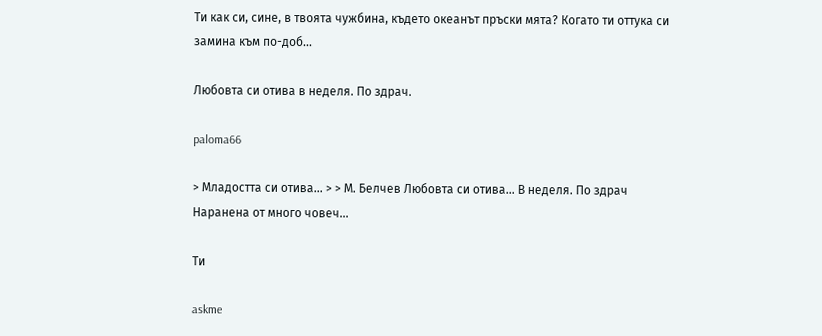Ти как си, сине, в твоята чужбина, където океанът пръски мята? Когато ти оттука си замина към по-доб...

Любовта си отива в неделя. По здрач.

paloma66

> Младостта си отива... > > М. Белчев Любовта си отива... В неделя. По здрач Наранена от много човеч...

Ти

askme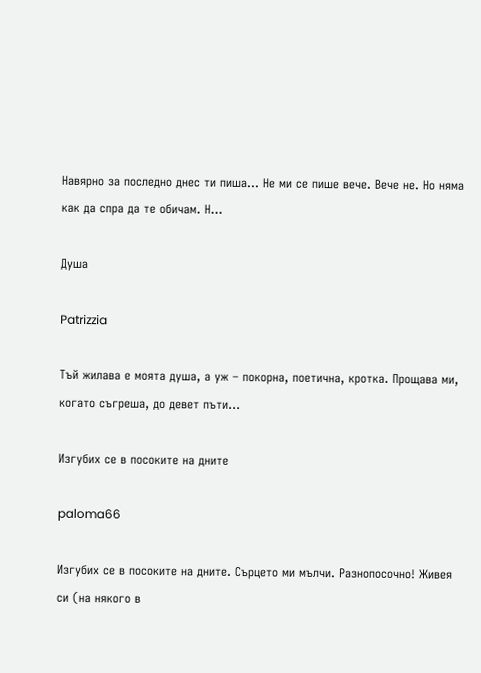Навярно за последно днес ти пиша... Не ми се пише вече. Вече не. Но няма как да спра да те обичам. Н...

Душа

Patrizzia

Тъй жилава е моята душа, а уж – покорна, поетична, кротка. Прощава ми, когато съгреша, до девет пъти...

Изгубих се в посоките на дните

paloma66

Изгубих се в посоките на дните. Сърцето ми мълчи. Разнопосочно! Живея си (на някого в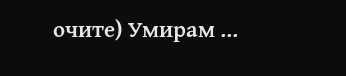очите) Умирам ...